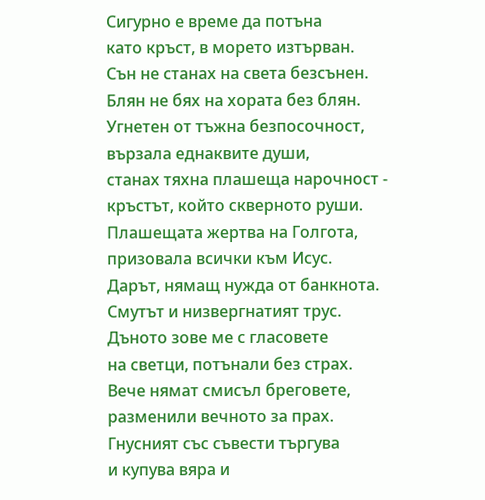Сигурно е време да потъна
като кръст, в морето изтърван.
Сън не станах на света безсънен.
Блян не бях на хората без блян.
Угнетен от тъжна безпосочност,
вързала еднаквите души,
станах тяхна плашеща нарочност -
кръстът, който скверното руши.
Плашещата жертва на Голгота,
призовала всички към Исус.
Дарът, нямащ нужда от банкнота.
Смутът и низвергнатият трус.
Дъното зове ме с гласовете
на светци, потънали без страх.
Вече нямат смисъл бреговете,
разменили вечното за прах.
Гнусният със съвести търгува
и купува вяра и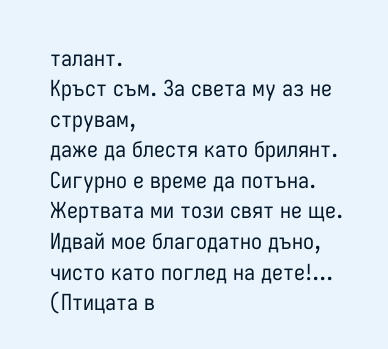талант.
Кръст съм. За света му аз не струвам,
даже да блестя като брилянт.
Сигурно е време да потъна.
Жертвата ми този свят не ще.
Идвай мое благодатно дъно,
чисто като поглед на дете!...
(Птицата в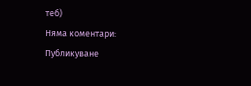теб)
Няма коментари:
Публикуване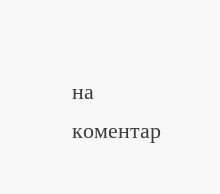на коментар